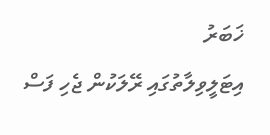ޚަބަރު
އިޓަލީވިލާތުގައި ރޭލަކުން ޖެހި ފަސް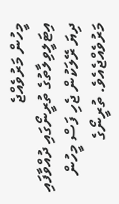މީހުން މަރުވެއްޖެ
އިޓަލީވިލާތުގެ ތުރީނޯގައި ދުއްވާފައި ދިޔަ ރޭލަކުން ޖެހި ފަސް މީހުން މަރުވެއްޖެއެވެ. ތުރީނޯގެ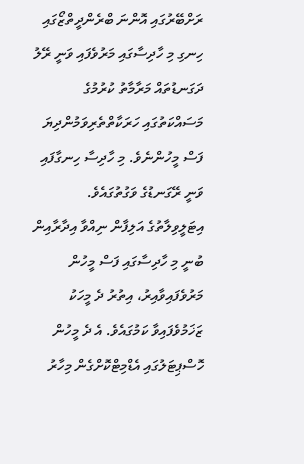ރަށްބޭރުގައި އޮންނަ ބްރެންދީތްޒޯގައި ހިނގި މި ހާދިސާގައި މަރުވެފައި ވަނީ ރޭލު ދަގަނޑުތައް މަރާމާތު ކުރުމުގެ މަސައްކަތުގައި ހަރަކާތްތެރިވަމުންދިޔަ ފަސް މީހުންނެވެ. މި ހާދިސާ ހިނގާފައި ވަނީ ރޭގަނޑުގެ ވަގުތުގައެވެ.
އިޓަލީވިލާތުގެ އަލިފާން ނިއްވާ އިދާރާއިން ބުނީ މި ހާދިސާގައި ފަސް މީހުން މަރުވެފައިވާއިރު، އިތުރު ދެ މީހަކު ޒަޚަމުވެފައިވާ ކަމުގައެވެ. އެ ދެ މީހުން ހޮސްޕިޓަލުގައި އެޑްމިޓްކޮށްގެން މިހާރު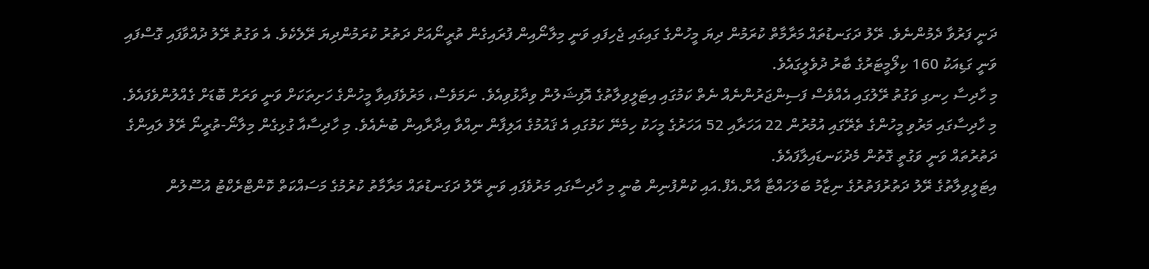ދަނީ ފަރުވާ ދެމުންނެވެ. ރޭލު ދަގަނޑުތައް މަރާމާތް ކުރަމުން ދިޔަ މީހުންގެ ގައިގައި ޖެހިފައި ވަނީ މިލާނޯއިން ފުރައިގެން ތުރީނޯއަށް ދަތުރު ކުރަމުންދިޔަ ރޭލެކެވެ. އެ ވަގުތު ރޭލު ދުއްވާފައި ގޮސްފައި ވަނީ ގަޑިއަކު 160 ކިލޯމީޓަރުގެ ބާރު ދުވެލީގައެވެ.
މި ހާދިސާ ހިނގި ވަގުތު ރޭލުގައި އެއްވެސް ފަސިންޖަރުންނެއް ނެތް ކަމުގައި އިޓަލީވިލާތުގެ އޮފިޝަލުން ވިދާޅުވިއެވެ. ނަމަވެސް، މަރުވެފައިވާ މީހުންގެ ހަށިތަކަށް ވަނީ ވަރަށް ބޮޑަށް ގެއްލުންވެފައެވެ. މި ހާދިސާގައި މަރުވި މީހުންގެ ތެރޭގައި އުމުރުން 22 އަހަރާއި 52 އަހަރުގެ މީހަކު ހިމެނޭ ކަމުގައި އެ ޤައުމުގެ އަލިފާން ނިއްވާ އިދާރާއިން ބުނެއެވެ. މި ހާދިސާއާ ގުޅިގެން މިލާނޯ-ތުރީނޯ ރޭލު ލައިންގެ ދަތުރުތައް ވަނީ ވަގުތީ ގޮތުން މެދުކަނޑައިލާފައެވެ.
އިޓަލީވިލާތުގެ ރޭލު ދަތުރުފަތުރުގެ ނިޒާމު ބަލަހައްޓާ އާރް.އެފް.އައި ކުންފުނިން ބުނީ މި ހާދިސާގައި މަރުވެފައި ވަނީ ރޭލު ދަގަނޑުތައް މަރާމާތު ކުރުމުގެ މަސައްކަތް ކޮންޓްރެކްޓު އުސޫލުން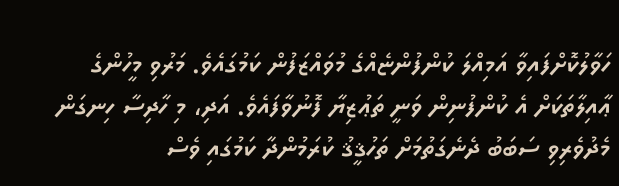ހަވާލުކޮށްފައިވާ އަމިއްލަ ކުންފުންޏެއްގެ މުވައްޒަފުން ކަމުގައެވެ. މަރުވި މީހުންގެ ޢާއިލާތަކަށް އެ ކުންފުނިން ވަނީ ތަޢުޒިޔާ ފޮނުވާފައެވެ. އަދި، މި ހާދިސާ ހިނގަން މެދުވެރިވި ސަބަބު ދެނެގަތުމަށް ތަހުޤީޤު ކުރަމުންދާ ކަމުގައި ވެސް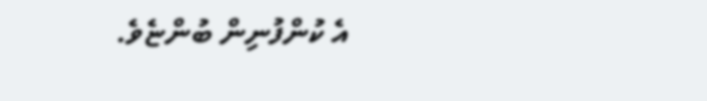އެ ކުންފުނިން ބުންޏެވެ.